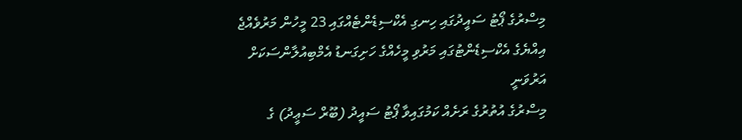މިސްރުގެ ޕޯޓު ސައީދުގައި ހިނގި އެކްސިޑެންޓެއްގައި 23 މީހުން މަރުވެއްޖެ
އިއްޔެގެ އެކްސިޑެންޓުގައި މަރުވި މީހެއްގެ ހަށިގަނޑު އެމްބިއުލާންސަކަށް އަރުވަނީ
މިސްރުގެ އުތުރުގެ ރަށެއް ކަމުގައިވާ ޕޯޓު ސައީދު (ބޫރް ސަޢީދު) ގެ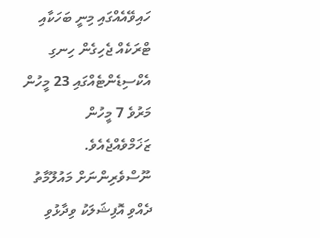ހައިވޭއެއްގައި މިނީ ބަހަކާއި ޓްރަކެއް ޖެހިގެން ހިނގި އެކްސިޑެންޓެއްގައި 23 މީހުން މަރުވެ 7 މީހުން ޒަޚަމްވެއްޖެއެވެ.
ނޫސްވެރިންނަށް މައުލޫމާތު ދެއްވި އޮފިޝަލަކު ވިދާޅުވި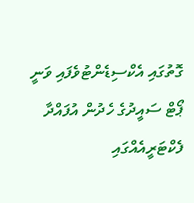ގޮތުގައި އެކްސިޑެންޓުވެފައި ވަނީ ޕޯޓް ސައީދުގެ ހެދުން އުފައްދާ ފެކްޓަރީއެއްގައި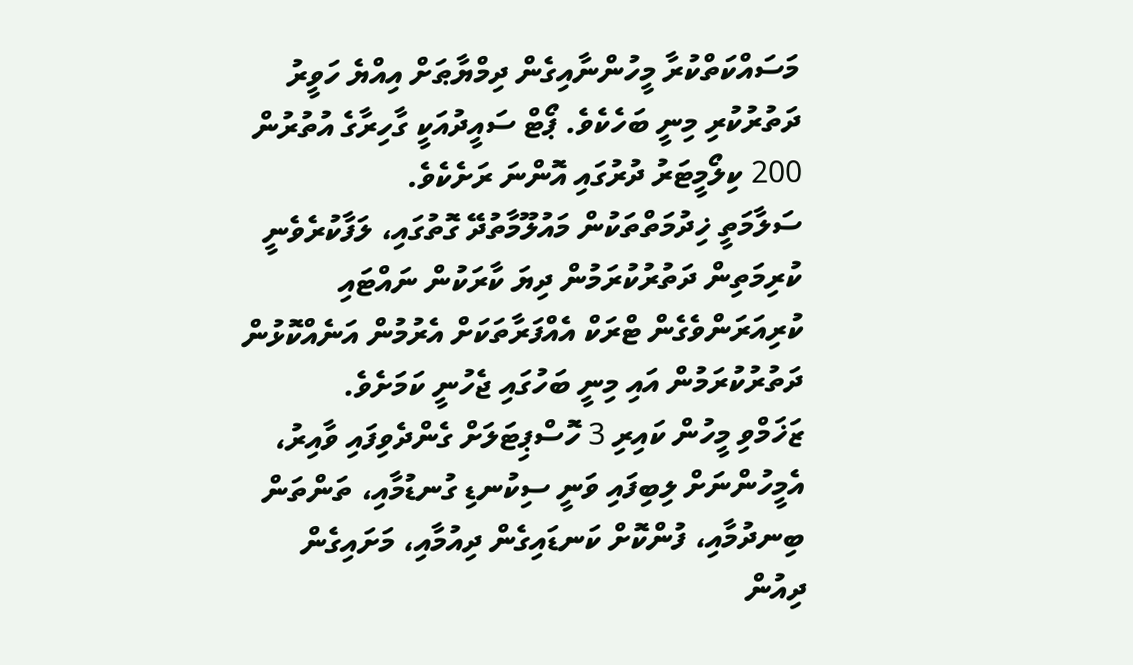މަސައްކަތްކުރާ މީހުންނާއިގެން ދިމްޔާޠަށް އިއްޔެ ހަވީރު ދަތުރުކުރި މިނީ ބަހެކެވެ. ޕޯޓް ސައީދުއަކީ ގާހިރާގެ އުތުރުން 200 ކިލޯމީޓަރު ދުރުގައި އޮންނަ ރަށެކެވެ.
ސަލާމަތީ ޚިދުމަތްތަކުން މައުލޫމާތުދޭ ގޮތުގައި، ލަފާކުރެވެނީ ކުރިމަތިން ދަތުރުކުރަމުން ދިޔަ ކާރަކުން ނައްޓައި ކުރިއަރަންވެގެން ޓްރަކް އެއްފަރާތަކަށް އެރުމުން އަނެއްކޮޅުން ދަތުރުކުރަމުން އައި މިނީ ބަހުގައި ޖެހުނީ ކަމަށެވެ.
ޒަޚަމްވި މީހުން ކައިރި 3 ހޮސްޕިޓަލަށް ގެންދެވިފައި ވާއިރު، އެމީހުންނަށް ލިބިފައި ވަނީ ސިކުނޑި ގުނޑުމާއި، ތަންތަން ބިނދުމާއި، ފުންކޮށް ކަނޑައިގެން ދިއުމާއި، މަށައިގެން ދިއުން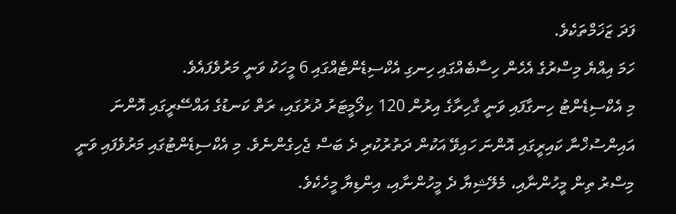ފަދަ ޒަޚަމްތަކެވެ.
ހަމަ އިއްޔެ މިސްރުގެ އެހެން ހިސާބެއްގައި ހިނގި އެކްސިޑެންޓެއްގައި 6 މީހަކު ވަނީ މަރުވެފައެވެ.
މި އެކްސިޑެންޓު ހިނގާފައި ވަނީ ގާހިރާގެ އިރުން 120 ކިލޯމީޓަރު ދުރުގައި، ރަތް ކަނޑުގެ އައްސޭރީގައި އޮންނަ އައިންސުޚްނާ ކައިރީގައި އޮންނަ ހައިވޭ އަކުން ދަތުރުކުރި ދެ ބަސް ޖެހިގެންނެވެ. މި އެކްސިޑެންޓުގައި މަރުވެފައި ވަނީ މިސްރު ތިން މީހުންނާއި، މެލޭޝިޔާ ދެ މީހުންނާއި، އިންޑިޔާ މީހެކެވެ.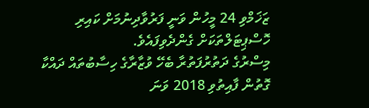ޒަޚަމްވި 24 މީހުން ވަނީ ފަރުވާދިނުމަށް ކައިރި ހޮސްޕިޓަލްތަކަށް ގެންދެވިފައެވެ.
މިސްރުގެ ދަތުރުފަތުރާ ބެހޭ ވުޒާރާގެ ހިސާބުތައް ދައްކާ ގޮތުން ފާއިތުވި 2018 ވަނަ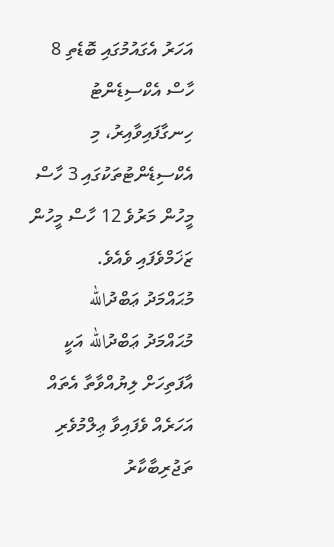އަހަރު އެގައުމުގައި ބޮޑެތި 8 ހާސް އެކްސިޑެންޓު ހިނގާފައިވާއިރު، މި އެކްސިޑެންޓުތަކުގައި 3 ހާސް މީހުން މަރުވެ 12 ހާސް މީހުން ޒަޚަމްވެފައި ވެއެވެ.
މުޙައްމަދު ޢަބްދުالله
މުޙައްމަދު ޢަބްދުالله އަކީ އާފަތިހަށް ލިޔުއްވާތާ އެތައް އަހަރެއް ވެފައިވާ ޢިލްމުވެރި ތަޖުރިބާކާރު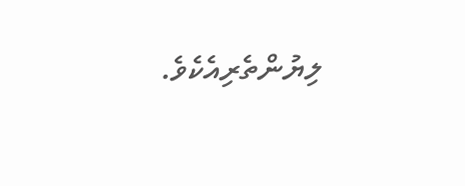ލިޔުންތެރިއެކެވެ.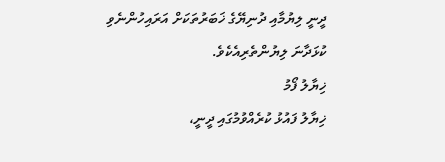ދީނީ ލިޔުމާއި ދުނިޔޭގެ ޚަބަރުތަކަށް އަރައިހުންނެވި ކުޅަދާނަ ލިޔުންތެރިއެކެވެ.
ޚިޔާލު ފޯމު
ޚިޔާލު ފައުޅު ކުރެއްވުމުގައި ދީނީ،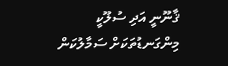ޤާނޫނީ އަދި ސުލޫކީ މިންގަނޑުތަކަށް ސަމާލުކަން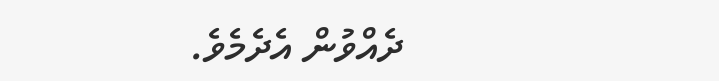ދެއްވުން އެދެމެވެ.